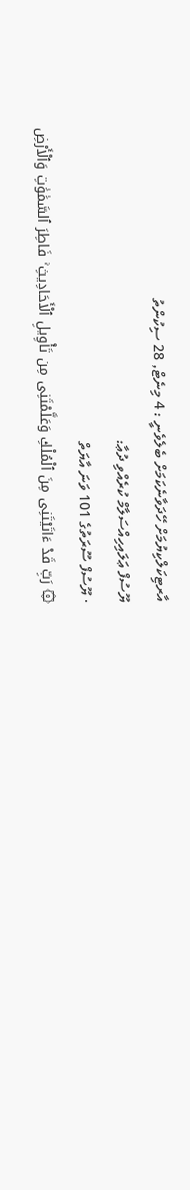އާރޓިކަލްކިޔުމަށް ހޭދަވާނެކަމަށް ބެލެވެނީ : 4 މިނެޓް, 28 ސިކުންތު
ޔޫސުފް ޢަލައިހިއްސަލާމް ކުރެއްވި ދުޢާ:
· ޔޫސުފް ސޫރަތުގެ 101 ވަނަ އާޔަތް
۞ رَبِّ قَدْ ءَاتَيْتَنِى مِنَ ٱلْمُلْكِ وَعَلَّمْتَنِى مِن تَأْوِيلِ ٱلْأَحَادِيثِ ۚ فَاطِرَ ٱلسَّمَٰوَٰتِ وَٱلْأَرْضِ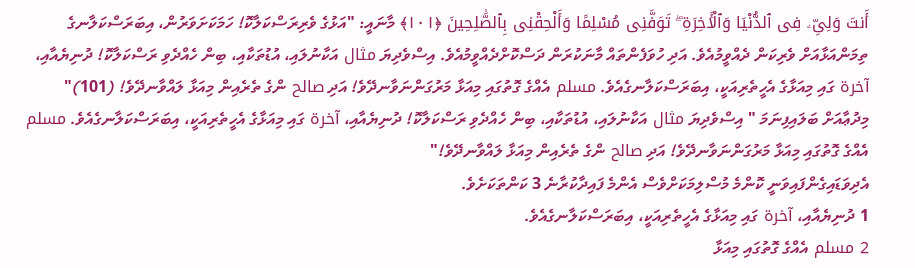أَنتَ وَلِىِّۦ فِى ٱلدُّنْيَا وَٱلْـَٔاخِرَةِ ۖ تَوَفَّنِى مُسْلِمًا وَأَلْحِقْنِى بِٱلصَّٰلِحِينَ ﴿١٠١﴾ މާނައީ: "އަޅުގެ ވެރިރަސްކަލާކޮ! ހަމަކަށަވަރުން، އިބަރަސްކަލާނގެ ތިމަންއަޅާއަށް ވެރިކަން ދެއްވީމުއެވެ. އަދި ހުވަފެންތައް މާނަކުރަން ދަސްކޮށްދެއްވީމުއެވެ. އިސްވެދިޔަ مثال އަކާނުލައި، އުޑުތަކާއި، ބިން ހެއްދެވި ރަސްކަލާކޮ! ދުނިޔެއާއި، آخرة ގައި މިއަޅާގެ އެހީތެރިއަކީ، އިބަރަސްކަލާނގެއެވެ. مسلم އެއްގެ ގޮތުގައި މިއަޅާ މަރުގަންނަވާނދޭވެ! އަދި صالح ންގެ ތެރެއިން މިއަޅާ ލައްވާނދޭވެ! (101)"
މިދުޢާއަށް ބަލައިފިނަމަ " އިސްވެދިޔަ مثال އަކާނުލައި، އުޑުތަކާއި، ބިން ހެއްދެވި ރަސްކަލާކޮ! ދުނިޔެއާއި، آخرة ގައި މިއަޅާގެ އެހީތެރިއަކީ، އިބަރަސްކަލާނގެއެވެ. مسلم އެއްގެ ގޮތުގައި މިއަޅާ މަރުގަންނަވާނދޭވެ! އަދި صالح ންގެ ތެރެއިން މިއަޅާ ލައްވާނދޭވެ!"
އެދިވަޑައިގެންފައިވަނީ ކޮންމެ މުސްލިމަކަށްވެސް އެންމެ ފައިދާކުރާނެ 3 ކަންތަކަށެވެ.
1 ދުނިޔެއާއި، آخرة ގައި މިއަޅާގެ އެހީތެރިއަކީ، އިބަރަސްކަލާނގެއެވެ.
2 مسلم އެއްގެ ގޮތުގައި މިއަޅާ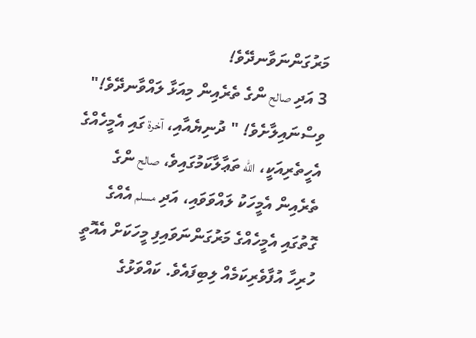މަރުގަންނަވާނދޭވެ!
3 އަދި صالح ންގެ ތެރެއިން މިއަޅާ ލައްވާނދޭވެ!"
ވިސްނައިލާށެވެ! " ދުނިޔެއާއި، آخرة ގައި އެމީހެއްގެ އެހީތެރިއަކީ، الله ތަޢާލާކަމުގައިވެ، صالح ންގެ ތެރެއިން އެމީހަކު ލައްވަވައި، އަދި مسلم އެއްގެ ގޮތުގައި އެމީހެއްގެ މަރުގަންނަވައިފި މީހަކަށް އެއޮތީ ހުރިހާ އުފާވެރިކަމެއް ލިބިފައެވެ. ކައްވަޅުގެ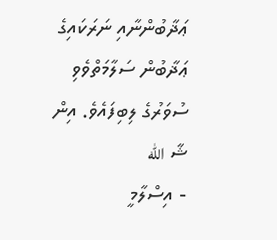ޢަޛާބުންނާއި ނަރަކައިގެ ޢަޛާބުން ސަލާމަތްވެވި ސުވަރުގެ ލިބިފައެވެ. އިން ޝާ الله
- އިސްލާމީ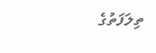ތިލަފަތުގެ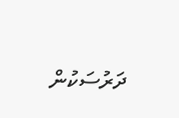ދަރުސަކުން